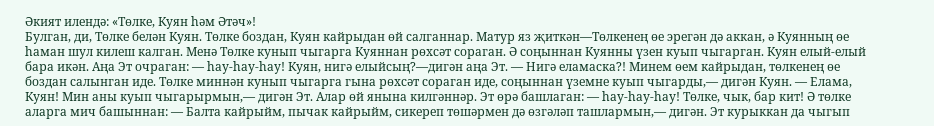Әкият илендә: «Төлке, Куян һәм Әтәч»!
Булган, ди, Төлке белән Куян. Төлке боздан, Куян кайрыдан өй салганнар. Матур яз җиткән—Төлкенең өе эрегән дә аккан, ә Куянның өе һаман шул килеш калган. Менә Төлке кунып чыгарга Куяннан рөхсәт сораган. Ә соңыннан Куянны үзен куып чыгарган. Куян елый-елый бара икән. Аңа Эт очраган: — һау-һау-һау! Куян, нигә елыйсың?—дигән аңа Эт. — Нигә еламаска?! Минем өем кайрыдан, төлкенең өе боздан салынган иде. Төлке миннән кунып чыгарга гына рөхсәт сораган иде, соңыннан үземне куып чыгарды,— дигән Куян. — Елама, Куян! Мин аны куып чыгарырмын,— дигән Эт. Алар өй янына килгәннәр. Эт өрә башлаган: — һау-һау-һау! Төлке, чык, бар кит! Ә төлке аларга мич башыннан: — Балта кайрыйм, пычак кайрыйм, сикереп төшәрмен дә өзгәләп ташлармын,— дигән. Эт курыккан да чыгып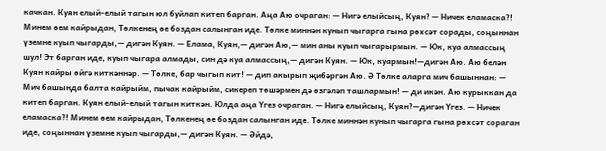качкан. Куян елый-елый тагын юл буйлап китеп барган. Аңа Аю очраган: — Нигә елыйсың, Куян? — Ничек еламаска?! Минем өем кайрыдан, Төлкенең өе боздан салынган иде. Төлке миннән кунып чыгарга гына рөхсәт сорады, соңыннан үземне куып чыгарды,— дигән Куян. — Елама, Куян,— дигән Аю,— мин аны куып чыгарырмын. — Юк, куа алмассың шул! Эт барган иде, куып чыгара алмады, син дә куа алмассың,— дигән Куян. — Юк, куармын!—дигән Аю. Аю белән Куян кайры өйгә киткәннәр. — Төлке, бар чыгып кит! — дип акырып җибәргән Аю. Ә Төлке аларга мич башыннан: — Мич башында балта кайрыйм, пычак кайрыйм, сикереп төшәрмен дә өзгәләп ташлармын! — ди икән. Аю курыккан да китеп барган. Куян елый-елый тагын киткән. Юлда аңа Үгез очраган. — Нигә елыйсың, Куян?—дигән Үгез. — Ничек еламаска?! Минем өем кайрыдан, Төлкенең өе боздан салынган иде. Төлке миннән кунып чыгарга гына рөхсәт сораган иде, соңыннан үземне куып чыгарды,— дигән Куян. — Әйдә,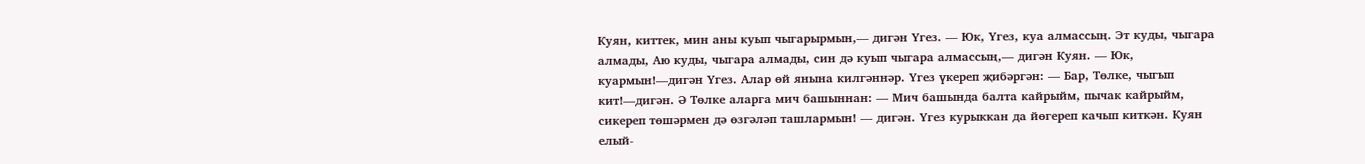Куян, киттек, мин аны куып чыгарырмын,— дигән Үгез. — Юк, Үгез, куа алмассың. Эт куды, чыгара алмады, Аю куды, чыгара алмады, син дә куып чыгара алмассың,— дигән Куян. — Юк, куармын!—дигән Үгез. Алар өй янына килгәннәр. Үгез үкереп җибәргән: — Бар, Төлке, чыгып кит!—дигән. Ә Төлке аларга мич башыннан: — Мич башында балта кайрыйм, пычак кайрыйм, сикереп төшәрмен дә өзгәләп ташлармын! — дигән. Үгез курыккан да йөгереп качып киткән. Куян елый-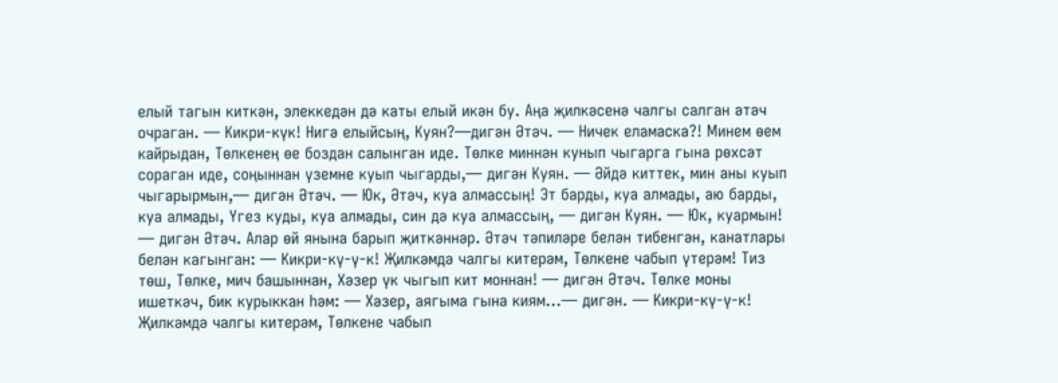елый тагын киткән, элеккедән дә каты елый икән бу. Аңа җилкәсенә чалгы салган әтәч очраган. — Кикри-күк! Нигә елыйсың, Куян?—дигән Әтәч. — Ничек еламаска?! Минем өем кайрыдан, Төлкенең өе боздан салынган иде. Төлке миннән кунып чыгарга гына рөхсәт сораган иде, соңыннан үземне куып чыгарды,— дигән Куян. — Әйдә киттек, мин аны куып чыгарырмын,— дигән Әтәч. — Юк, Әтәч, куа алмассың! Эт барды, куа алмады, аю барды, куа алмады, Үгез куды, куа алмады, син дә куа алмассың, — дигән Куян. — Юк, куармын! — дигән Әтәч. Алар өй янына барып җиткәннәр. Әтәч тәпиләре белән тибенгән, канатлары белән кагынган: — Кикри-кү-ү-к! Җилкәмдә чалгы китерәм, Төлкене чабып үтерәм! Тиз төш, Төлке, мич башыннан, Хәзер үк чыгып кит моннан! — дигән Әтәч. Төлке моны ишеткәч, бик курыккан һәм: — Хәзер, аягыма гына киям…— дигән. — Кикри-кү-ү-к! Җилкәмдә чалгы китерәм, Төлкене чабып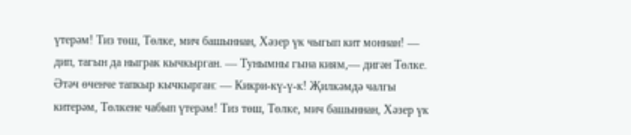үтерәм! Тиз төш, Төлке, мич башыннан, Хәзер үк чыгып кит моннан! — дип, тагын да ныграк кычкырган. — Тунымны гына киям,— дигән Төлке. Әтәч өченче тапкыр кычкырган: — Кикри-кү-ү-к! Җилкәмдә чалгы китерәм, Төлкене чабып үтерәм! Тиз төш, Төлке, мич башыннан, Хәзер үк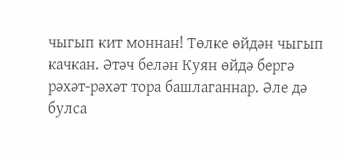чыгып кит моннан! Төлке өйдән чыгып качкан. Әтәч белән Куян өйдә бергә рәхәт-рәхәт тора башлаганнар. Әле дә булса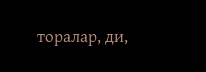торалар, ди,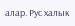алар. Рус халык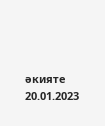әкияте
20.01.2023